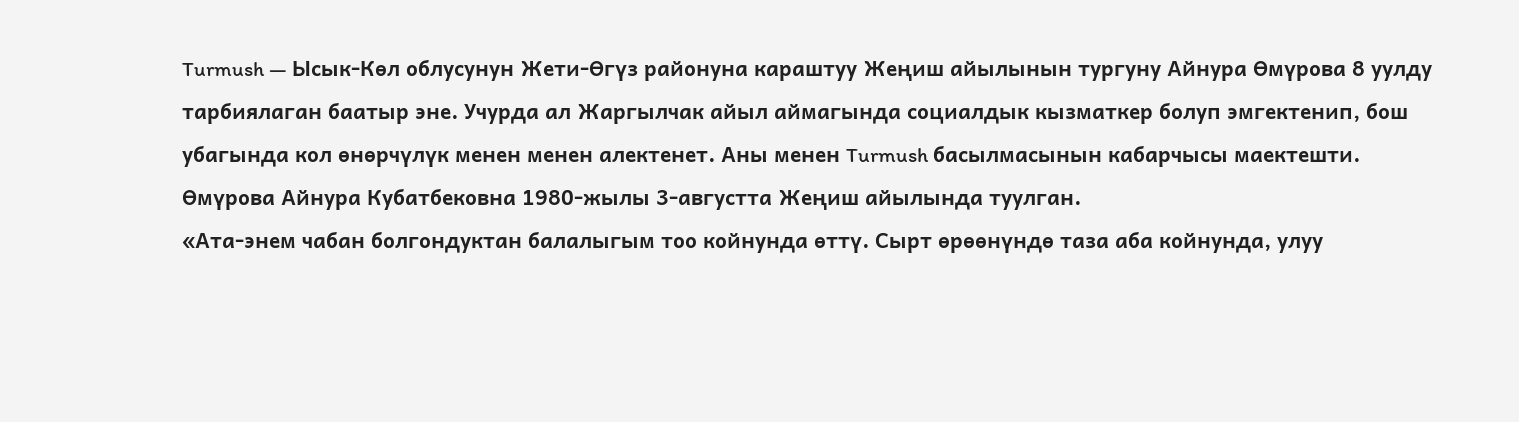Turmush — Ысык-Көл облусунун Жети-Өгүз районуна караштуу Жеңиш айылынын тургуну Айнура Өмүрова 8 уулду тарбиялаган баатыр эне. Учурда ал Жаргылчак айыл аймагында социалдык кызматкер болуп эмгектенип, бош убагында кол өнөрчүлүк менен менен алектенет. Аны менен Turmush басылмасынын кабарчысы маектешти.
Өмүрова Айнура Кубатбековна 1980-жылы 3-августта Жеңиш айылында туулган.
«Ата-энем чабан болгондуктан балалыгым тоо койнунда өттү. Сырт өрөөнүндө таза аба койнунда, улуу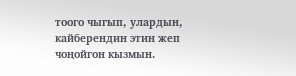тоого чыгып, улардын, кайберендин этин жеп чоңойгон кызмын.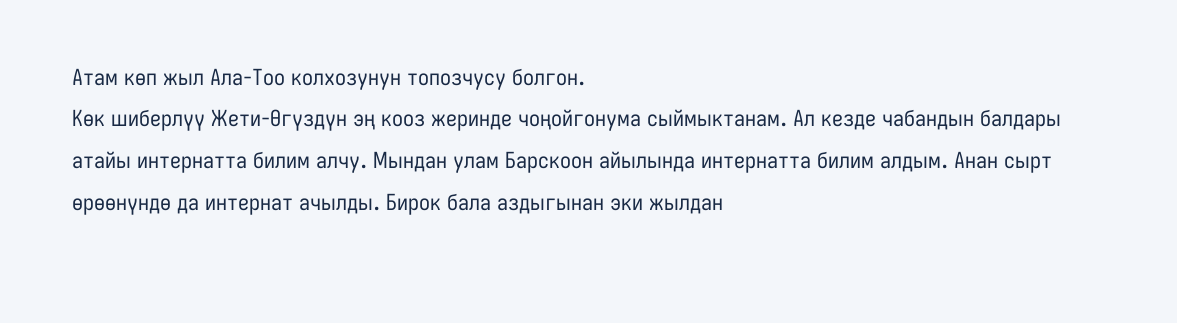Атам көп жыл Ала-Тоо колхозунун топозчусу болгон.
Көк шиберлүү Жети-Өгүздүн эң кооз жеринде чоңойгонума сыймыктанам. Ал кезде чабандын балдары атайы интернатта билим алчу. Мындан улам Барскоон айылында интернатта билим алдым. Анан сырт өрөөнүндө да интернат ачылды. Бирок бала аздыгынан эки жылдан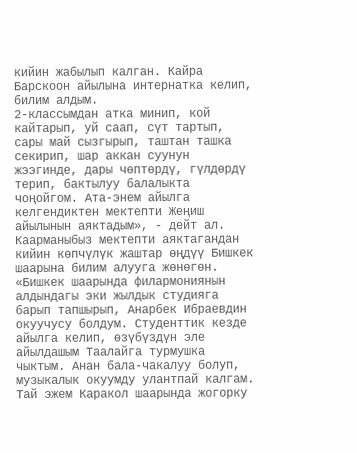кийин жабылып калган. Кайра Барскоон айылына интернатка келип, билим алдым.
2-классымдан атка минип, кой кайтарып, уй саап, сүт тартып, сары май сызгырып, таштан ташка секирип, шар аккан суунун жээгинде, дары чөптөрдү, гүлдөрдү терип, бактылуу балалыкта чоңойгом. Ата-энем айылга келгендиктен мектепти Жеңиш айылынын аяктадым», - дейт ал.
Каарманыбыз мектепти аяктагандан кийин көпчүлүк жаштар өңдүү Бишкек шаарына билим алууга жөнөгөн.
«Бишкек шаарында филармониянын алдындагы эки жылдык студияга барып тапшырып, Анарбек Ибраевдин окуучусу болдум. Студенттик кезде айылга келип, өзүбүздүн эле айылдашым Таалайга турмушка чыктым. Анан бала-чакалуу болуп, музыкалык окуумду улантпай калгам. Тай эжем Каракол шаарында жогорку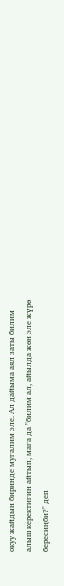окуу жайдын биринде мугалим эле. Ал дайыма аял заты билим алыш керектигин айтып, мага да "билим ал, айылда жөн эле жүрө бересиңби?" деп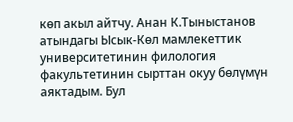көп акыл айтчу. Анан К.Тыныстанов атындагы Ысык-Көл мамлекеттик университетинин филология факультетинин сырттан окуу бөлүмүн аяктадым. Бул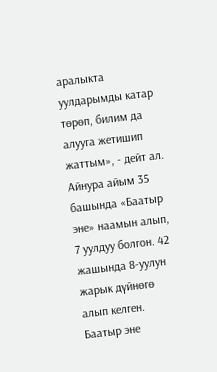аралыкта уулдарымды катар төрөп, билим да алууга жетишип жаттым», - дейт ал.
Айнура айым 35 башында «Баатыр эне» наамын алып, 7 уулдуу болгон. 42 жашында 8-уулун жарык дүйнөгө алып келген. Баатыр эне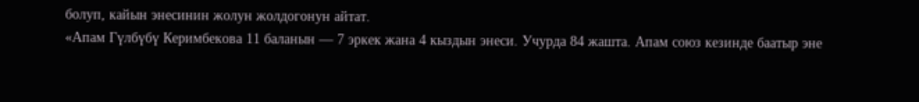болуп, кайын энесинин жолун жолдогонун айтат.
«Апам Гүлбүбү Керимбекова 11 баланын — 7 эркек жана 4 кыздын энеси. Учурда 84 жашта. Апам союз кезинде баатыр эне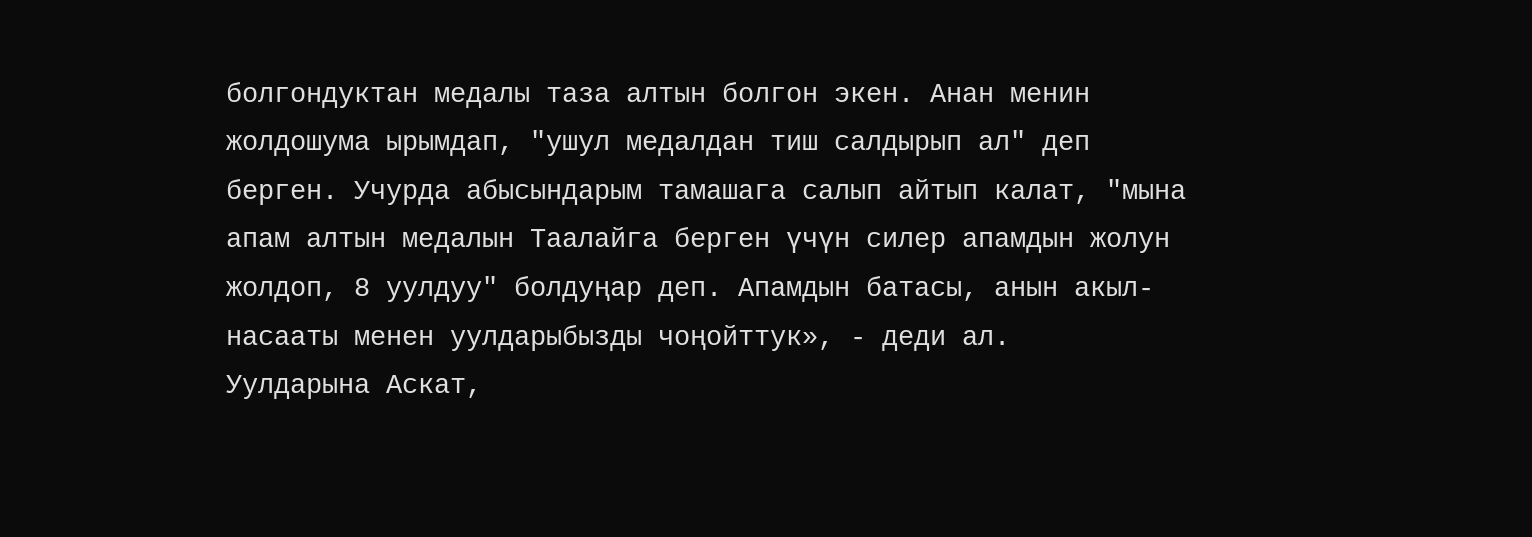болгондуктан медалы таза алтын болгон экен. Анан менин жолдошума ырымдап, "ушул медалдан тиш салдырып ал" деп берген. Учурда абысындарым тамашага салып айтып калат, "мына апам алтын медалын Таалайга берген үчүн силер апамдын жолун жолдоп, 8 уулдуу" болдуңар деп. Апамдын батасы, анын акыл-насааты менен уулдарыбызды чоңойттук», - деди ал.
Уулдарына Аскат,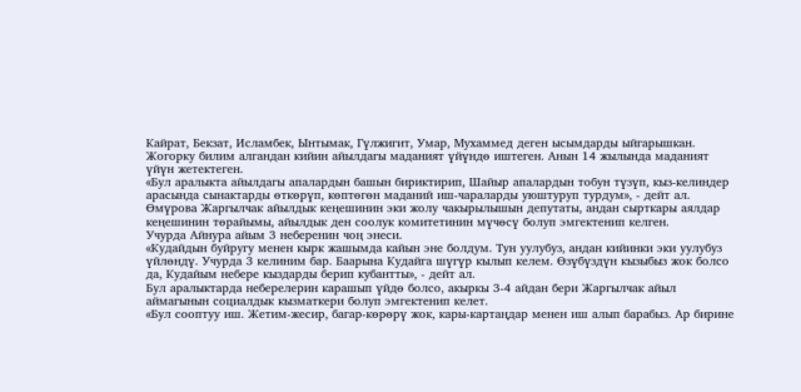Кайрат, Бекзат, Исламбек, Ынтымак, Гүлжигит, Умар, Мухаммед деген ысымдарды ыйгарышкан.
Жогорку билим алгандан кийин айылдагы маданият үйүндө иштеген. Анын 14 жылында маданият үйүн жетектеген.
«Бул аралыкта айылдагы апалардын башын бириктирип, Шайыр апалардын тобун түзүп, кыз-келиндер арасында сынактарды өткөрүп, көптөгөн маданий иш-чараларды уюштуруп турдум», - дейт ал.
Өмүрова Жаргылчак айылдык кеңешинин эки жолу чакырылышын депутаты, андан сырткары аялдар кеңешинин төрайымы, айылдык ден соолук комитетинин мүчөсү болуп эмгектенип келген.
Учурда Айнура айым 3 неберенин чоң энеси.
«Кудайдын буйругу менен кырк жашымда кайын эне болдум. Тун уулубуз, андан кийинки эки уулубуз үйлөндү. Учурда 3 келиним бар. Баарына Кудайга шүгүр кылып келем. Өзүбүздүн кызыбыз жок болсо да, Кудайым небере кыздарды берип кубантты», - дейт ал.
Бул аралыктарда неберелерин карашып үйдө болсо, акыркы 3-4 айдан бери Жаргылчак айыл аймагынын социалдык кызматкери болуп эмгектенип келет.
«Бул сооптуу иш. Жетим-жесир, багар-көрөрү жок, кары-картаңдар менен иш алып барабыз. Ар бирине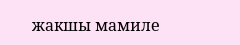жакшы мамиле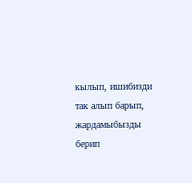кылып, ишибизди так алып барып, жардамыбызды берип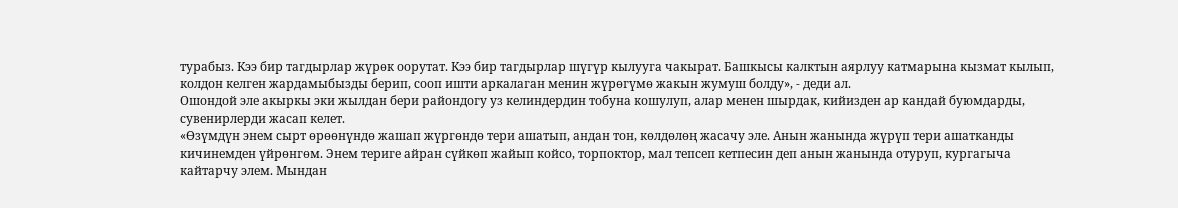турабыз. Кээ бир тагдырлар жүрөк оорутат. Кээ бир тагдырлар шүгүр кылууга чакырат. Башкысы калктын аярлуу катмарына кызмат кылып, колдон келген жардамыбызды берип, сооп ишти аркалаган менин жүрөгүмө жакын жумуш болду», - деди ал.
Ошондой эле акыркы эки жылдан бери райондогу уз келиндердин тобуна кошулуп, алар менен шырдак, кийизден ар кандай буюмдарды, сувенирлерди жасап келет.
«Өзүмдүн энем сырт өрөөнүндө жашап жүргөндө тери ашатып, андан тон, көлдөлөң жасачу эле. Анын жанында жүрүп тери ашатканды кичинемден үйрөнгөм. Энем териге айран сүйкөп жайып койсо, торпоктор, мал тепсеп кетпесин деп анын жанында отуруп, кургагыча кайтарчу элем. Мындан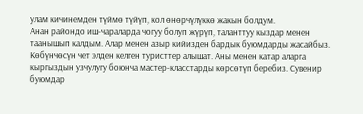улам кичинемден түймө түйүп, кол өнөрчүлүккө жакын болдум.
Анан райондо иш-чараларда чогуу болуп жүрүп, таланттуу кыздар менен таанышып калдым. Алар менен азыр кийизден бардык буюмдарды жасайбыз. Көбүнчөсүн чет элден келген туристтер алышат. Аны менен катар аларга кыргыздын узчулугу боюнча мастер-класстарды көрсөтүп беребиз. Сувенир буюмдар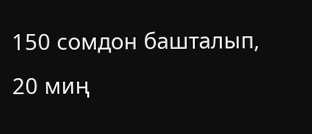150 сомдон башталып, 20 миң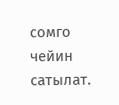сомго чейин сатылат.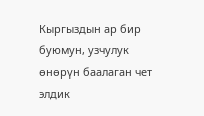Кыргыздын ар бир буюмун, узчулук өнөрүн баалаган чет элдик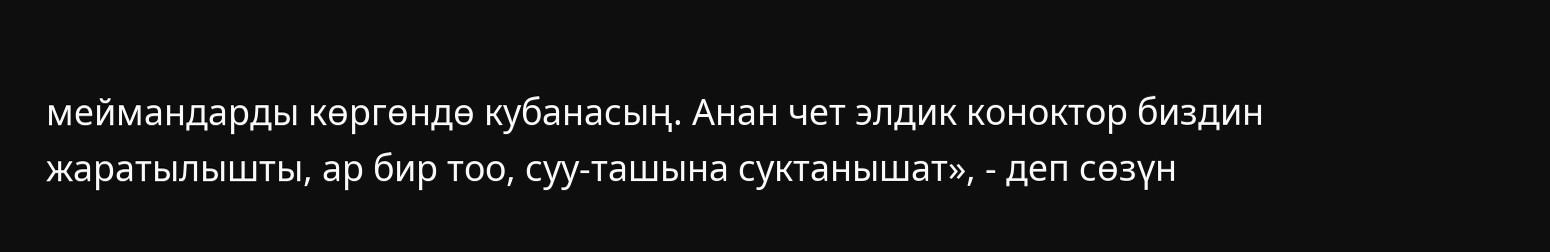меймандарды көргөндө кубанасың. Анан чет элдик коноктор биздин жаратылышты, ар бир тоо, суу-ташына суктанышат», - деп сөзүн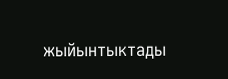жыйынтыктады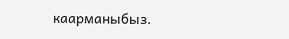каарманыбыз.